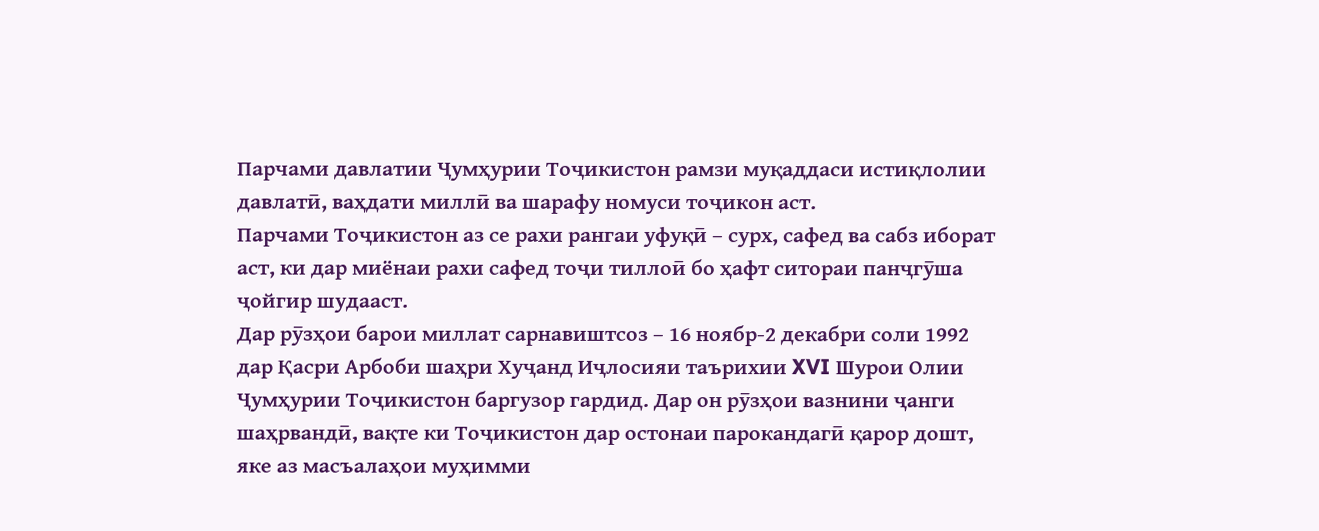Парчами давлатии Ҷумҳурии Тоҷикистон рамзи муқаддаси истиқлолии давлатӣ, ваҳдати миллӣ ва шарафу номуси тоҷикон аст.
Парчами Тоҷикистон аз се рахи рангаи уфуқӣ – сурх, сафед ва сабз иборат аст, ки дар миёнаи рахи сафед тоҷи тиллоӣ бо ҳафт ситораи панҷгӯша ҷойгир шудааст.
Дар рӯзҳои барои миллат сарнавиштсоз – 16 ноябр-2 декабри соли 1992 дар Қасри Арбоби шаҳри Хуҷанд Иҷлосияи таърихии XVI Шурои Олии Ҷумҳурии Тоҷикистон баргузор гардид. Дар он рӯзҳои вазнини ҷанги шаҳрвандӣ, вақте ки Тоҷикистон дар остонаи парокандагӣ қарор дошт, яке аз масъалаҳои муҳимми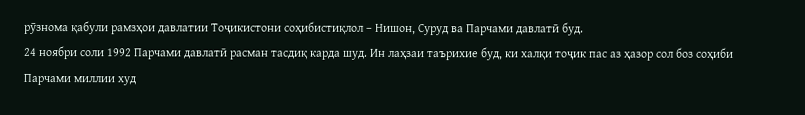рӯзнома қабули рамзҳои давлатии Тоҷикистони соҳибистиқлол – Нишон, Суруд ва Парчами давлатӣ буд.
24 ноябри соли 1992 Парчами давлатӣ расман тасдиқ карда шуд. Ин лаҳзаи таърихие буд, ки халқи тоҷик пас аз ҳазор сол боз соҳиби Парчами миллии худ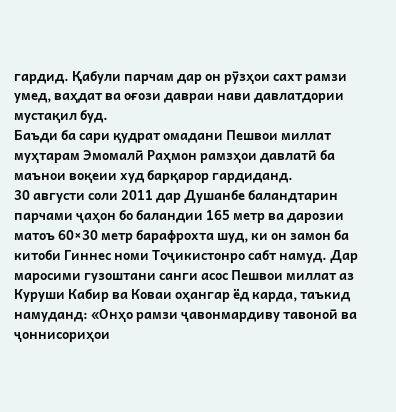гардид. Қабули парчам дар он рӯзҳои сахт рамзи умед, ваҳдат ва оғози давраи нави давлатдории мустақил буд.
Баъди ба сари қудрат омадани Пешвои миллат муҳтарам Эмомалӣ Раҳмон рамзҳои давлатӣ ба маънои воқеии худ барқарор гардиданд.
30 августи соли 2011 дар Душанбе баландтарин парчами ҷаҳон бо баландии 165 метр ва дарозии матоъ 60×30 метр барафрохта шуд, ки он замон ба китоби Гиннес номи Тоҷикистонро сабт намуд. Дар маросими гузоштани санги асос Пешвои миллат аз Куруши Кабир ва Коваи оҳангар ёд карда, таъкид намуданд: «Онҳо рамзи ҷавонмардиву тавоноӣ ва ҷоннисориҳои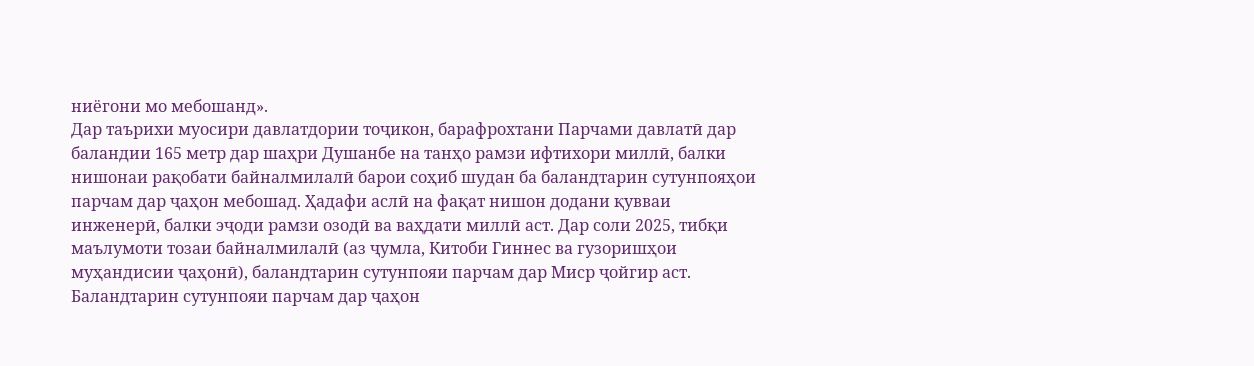ниёгони мо мебошанд».
Дар таърихи муосири давлатдории тоҷикон, барафрохтани Парчами давлатӣ дар баландии 165 метр дар шаҳри Душанбе на танҳо рамзи ифтихори миллӣ, балки нишонаи рақобати байналмилалӣ барои соҳиб шудан ба баландтарин сутунпояҳои парчам дар ҷаҳон мебошад. Ҳадафи аслӣ на фақат нишон додани қувваи инженерӣ, балки эҷоди рамзи озодӣ ва ваҳдати миллӣ аст. Дар соли 2025, тибқи маълумоти тозаи байналмилалӣ (аз ҷумла, Китоби Гиннес ва гузоришҳои муҳандисии ҷаҳонӣ), баландтарин сутунпояи парчам дар Миср ҷойгир аст. Баландтарин сутунпояи парчам дар ҷаҳон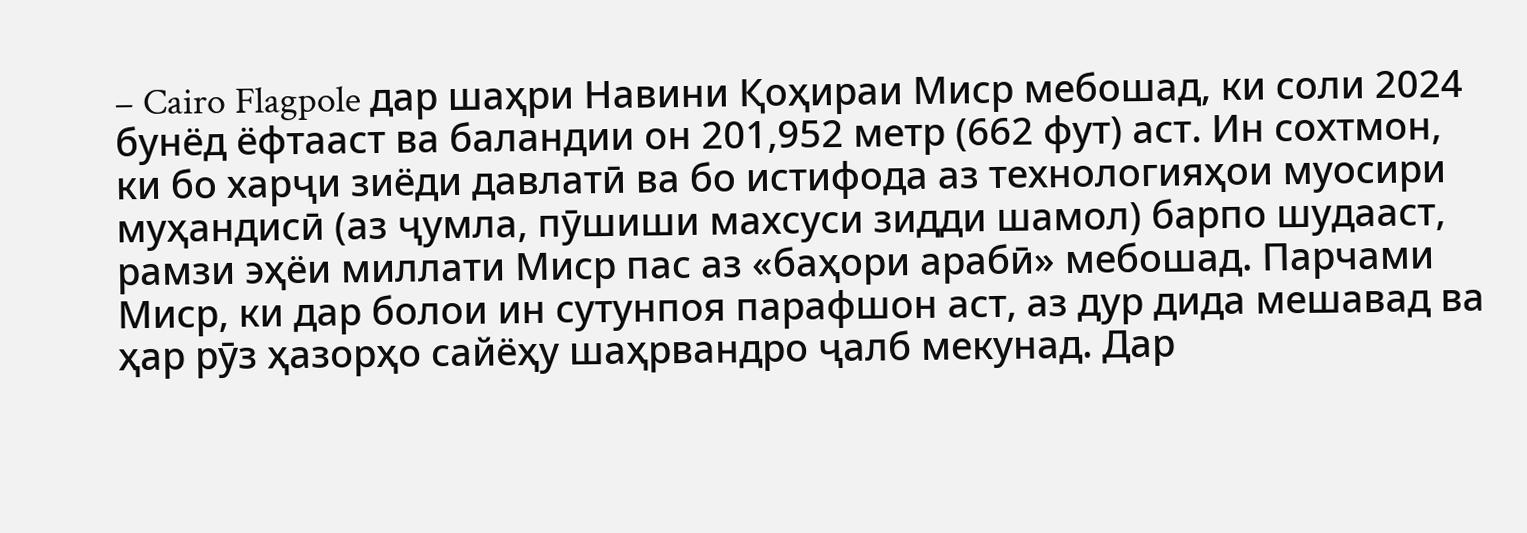– Cairo Flagpole дар шаҳри Навини Қоҳираи Миср мебошад, ки соли 2024 бунёд ёфтааст ва баландии он 201,952 метр (662 фут) аст. Ин сохтмон, ки бо харҷи зиёди давлатӣ ва бо истифода аз технологияҳои муосири муҳандисӣ (аз ҷумла, пӯшиши махсуси зидди шамол) барпо шудааст, рамзи эҳёи миллати Миср пас аз «баҳори арабӣ» мебошад. Парчами Миср, ки дар болои ин сутунпоя парафшон аст, аз дур дида мешавад ва ҳар рӯз ҳазорҳо сайёҳу шаҳрвандро ҷалб мекунад. Дар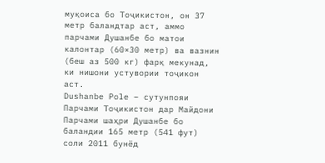муқоиса бо Тоҷикистон, он 37 метр баландтар аст, аммо парчами Душанбе бо матои калонтар (60×30 метр) ва вазнин (беш аз 500 кг) фарқ мекунад, ки нишони устувории тоҷикон аст.
Dushanbe Pole – сутунпояи Парчами Тоҷикистон дар Майдони Парчами шаҳри Душанбе бо баландии 165 метр (541 фут) соли 2011 бунёд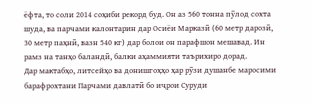ёфта, то соли 2014 соҳиби рекорд буд. Он аз 560 тонна пӯлод сохта шуда, ва парчами калонтарин дар Осиёи Марказӣ (60 метр дарозӣ, 30 метр паҳнӣ, вазн 540 кг) дар болои он парафшон мешавад. Ин рамз на танҳо баландӣ, балки аҳаммияти таърихиро дорад.
Дар мактабҳо, литсейҳо ва донишгоҳҳо ҳар рӯзи душанбе маросими барафрохтани Парчами давлатӣ бо иҷрои Суруди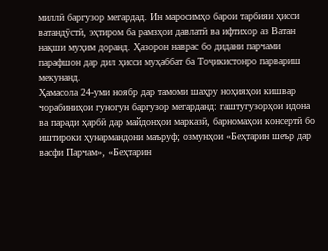миллӣ баргузор мегардад. Ин маросимҳо барои тарбияи ҳисси ватандӯстӣ, эҳтиром ба рамзҳои давлатӣ ва ифтихор аз Ватан нақши муҳим доранд. Ҳазорон наврас бо дидани парчами парафшон дар дил ҳисси муҳаббат ба Тоҷикистонро парвариш мекунанд.
Ҳамасола 24-уми ноябр дар тамоми шаҳру ноҳияҳои кишвар чорабиниҳои гуногун баргузор мегарданд: гаштугузорҳои идона ва паради ҳарбӣ дар майдонҳои марказӣ, барномаҳои консертӣ бо иштироки ҳунармандони маъруф; озмунҳои «Беҳтарин шеър дар васфи Парчам», «Беҳтарин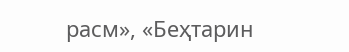расм», «Беҳтарин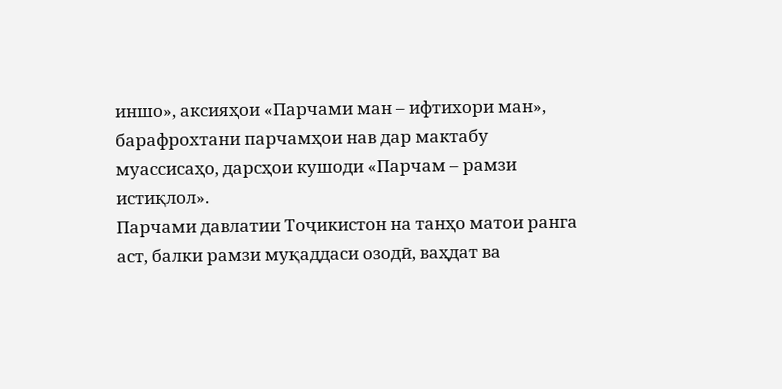иншо», аксияҳои «Парчами ман – ифтихори ман», барафрохтани парчамҳои нав дар мактабу муассисаҳо, дарсҳои кушоди «Парчам – рамзи истиқлол».
Парчами давлатии Тоҷикистон на танҳо матои ранга аст, балки рамзи муқаддаси озодӣ, ваҳдат ва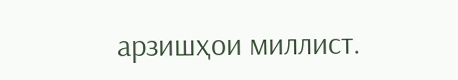арзишҳои миллист.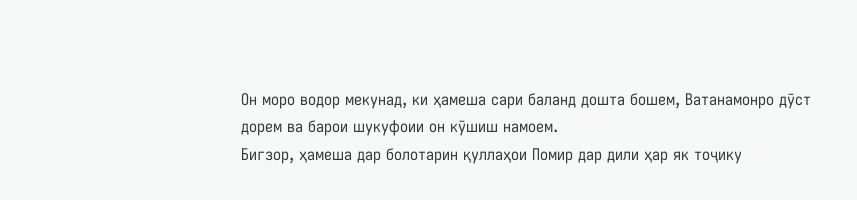Он моро водор мекунад, ки ҳамеша сари баланд дошта бошем, Ватанамонро дӯст дорем ва барои шукуфоии он кӯшиш намоем.
Бигзор, ҳамеша дар болотарин қуллаҳои Помир дар дили ҳар як тоҷику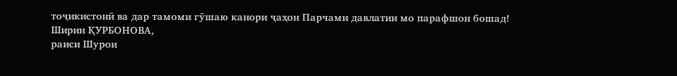тоҷикистонӣ ва дар тамоми гӯшаю канори ҷаҳон Парчами давлатии мо парафшон бошад!
Ширин ҚУРБОНОВА,
раиси Шурои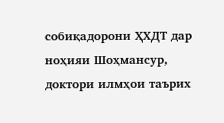собиқадорони ҲХДТ дар ноҳияи Шоҳмансур, доктори илмҳои таърих